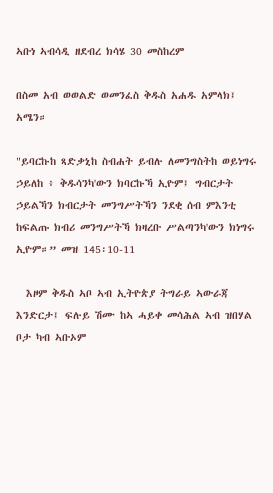ኣቡነ ኣብሳዲ ዘደብረ ክሳሄ 30 መስከረም

በስመ አብ ወወልድ ወመንፈስ ቅዱስ አሐዱ አምላክ፤ አሜን።

"ይባርኩከ ጻድቃኒከ ስብሐት ይብሉ ለመንግስትከ ወይነግሩ ኃይለከ ፥ ቅዱሳንካ'ውን ክባርኩኻ ኢዮም፤ ግብርታት ኃይልኻን ክብርታት መንግሥትኻን ንደቂ ሰብ ምእንቲ ከፍልጡ ክብሪ መንግሥትኻ ክዛረቡ ሥልጣንካ'ውን ክነግሩ ኢዮም።” መዝ 145፡10-11

  እዞም ቅዱስ ኣቦ ኣብ ኢትዮጵያ ትግራይ ኣውራጃ እንድርታ፤ ፍሉይ ሽሙ ከኣ ሓይቀ መሳሕል ኣብ ዝበሃል ቦታ ካብ ኣቡኦም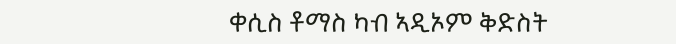ቀሲስ ቶማስ ካብ ኣዲኦም ቅድስት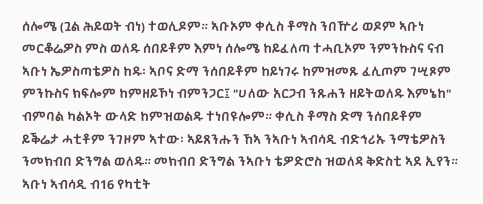ሰሎሜ (ጓል ሕይወት ብነ) ተወሊዶም። ኣቡኦም ቀሲስ ቶማስ ንበዅሪ ወዶም ኣቡነ መርቆሬዎስ ምስ ወለዱ ሰበይቶም እምነ ሰሎሜ ከይፈለጣ ተሓቢኦም ንምንኩስና ናብ ኣቡነ ኤዎስጣቴዎስ ከዱ፡ ኣቦና ድማ ንሰበይቶም ከይነገሩ ከምዝመጹ ፈሊጦም ገሢጾም ምንኩስና ክፍሎም ከምዘይኾነ ብምንጋር፤ "ሀለው አርጋብ ንጹሐን ዘይትወለዱ እምኔከ" ብምባል ካልኦት ውላድ ከምዝወልዱ ተነበዩሎም። ቀሲስ ቶማስ ድማ ንሰበይቶም ይቕሬታ ሓቲቶም ንገዞም ኣተው፡ ኣይጸንሑን ኸኣ ንኣቡነ ኣብሳዲ ብድኅሪኡ ንማቴዎስን ንመክብበ ድንግል ወለዱ። መክብበ ድንግል ንኣቡነ ቴዎድሮስ ዝወለዳ ቅድስቲ ኣደ ኢየን። ኣቡነ ኣብሳዲ ብ16 የካቲት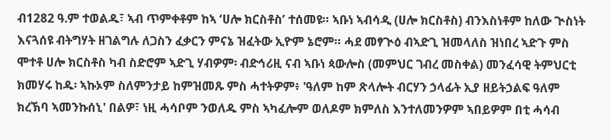ብ1282 ዓ.ም ተወልዱ፣ ኣብ ጥምቀቶም ከኣ ‘ሀሎ ክርስቶስ’ ተሰመዩ። ኣቡነ ኣብሳዲ (ሀሎ ክርስቶስ) ብንእስነቶም ከለው ጒስነት እናጓሰዩ ብትግሃት ዘገልግሉ ለጋስን ፈቃርን ምናኔ ዝፈትው ኢዮም ኔሮም። ሓደ መፃጒዕ ብኣድጊ ዝመላለስ ዝነበረ ኣድጉ ምስ ሞተቶ ሀሎ ክርስቶስ ካብ ስድሮም ኣድጊ ሃብዎም፡ ብድኅሪዚ ናብ ኣቡነ ጳውሎስ (መምህር ገብረ መስቀል) መንፈሳዊ ትምህርቲ ክመሃሩ ከዱ፡ ኣኩኦም ስለምንታይ ከምዝመጹ ምስ ሓተትዎም፥ 'ዓለም ከም ጽላሎት ብርሃን ኃላፊት ኢያ ዘይትኃልፍ ዓለም ክረኽባ ኣመንኩሰኒ' በልዎ፣ ነዚ ሓሳቦም ንወለዱ ምስ ኣካፈሎም ወለዶም ክምለስ እንተለመንዎም ኣበይዎም በቲ ሓሳብ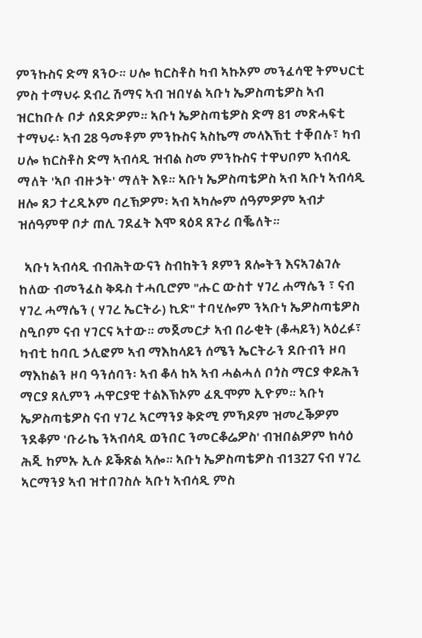ምንኩስና ድማ ጸንዑ። ሀሎ ክርስቶስ ካብ ኣኩኦም መንፈሳዊ ትምህርቲ ምስ ተማህሩ ደብረ ሽማና ኣብ ዝበሃል ኣቡነ ኤዎስጣቴዎስ ኣብ ዝርከቡሉ ቦታ ሰደድዎም። ኣቡነ ኤዎስጣቴዎስ ድማ 81 መጽሓፍቲ ተማህሩ፡ ኣብ 28 ዓመቶም ምንኩስና ኣስኬማ መላእኽቲ ተቐበሉ፣ ካብ ሀሎ ክርስቶስ ድማ ኣብሳዲ ዝብል ስመ ምንኩስና ተዋህቦም ኣብሳዲ ማለት 'ኣቦ ብዙኃት' ማለት እዩ። ኣቡነ ኤዎስጣቴዎስ ኣብ ኣቡነ ኣብሳዲ ዘሎ ጸጋ ተረዲኦም ባረኽዎም፡ ኣብ ኣካሎም ሰዓምዎም ኣብታ ዝሰዓምዋ ቦታ ጠሊ ገደፈት እሞ ጻዕዳ ጸጉሪ በቘለት።

  ኣቡነ ኣብሳዲ ብብሕትውናን ስብከትን ጾምን ጸሎትን እናኣገልገሉ ከለው ብመንፈስ ቅዱስ ተሓቢሮም "ሑር ውስተ ሃገረ ሐማሴን ፣ ናብ ሃገረ ሓማሴን ( ሃገረ ኤርትራ) ኪድ" ተባሂሎም ንኣቡነ ኤዎስጣቴዎስ ስዒቦም ናብ ሃገርና ኣተው። መጀመርታ ኣብ በራቂት (ቆሓይን) ኣዕረፉ፣ ካብቲ ከባቢ ኃሊፎም ኣብ ማእከላይን ሰሜን ኤርትራን ደቡብን ዞባ ማእከልን ዞባ ዓንሰባን፡ ኣብ ቆላ ከኣ ኣብ ሓልሓለ ቦጎስ ማርያ ቀይሕን ማርያ ጸሊምን ሓዋርያዊ ተልእኽኦም ፈጺሞም ኢዮም። ኣቡነ ኤዎስጣቴዎስ ናብ ሃገረ ኣርማንያ ቅድሚ ምኻዶም ዝመረቕዎም ንደቆም 'ቡራኬ ንኣብሳዲ ወንበር ንመርቆሬዎስ' ብዝበልዎም ክሳዕ ሕጂ ከምኡ ኢሉ ይቕጽል ኣሎ። ኣቡነ ኤዎስጣቴዎስ ብ1327 ናብ ሃገረ ኣርማንያ ኣብ ዝተበገስሉ ኣቡነ ኣብሳዲ ምስ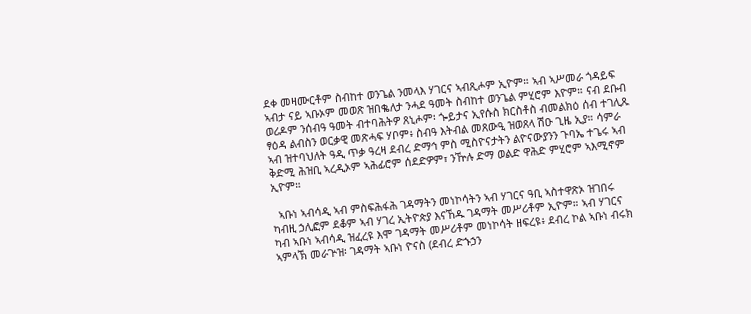ደቀ መዛሙርቶም ስብከተ ወንጌል ንመላእ ሃገርና ኣብጺሖም ኢዮም። ኣብ ኣሥመራ ጎዳይፍ ኣብታ ናይ ኣቡኦም መወጽ ዝበቈለታ ንሓደ ዓመት ስብከተ ወንጌል ምሂሮም እዮም። ናብ ደቡብ ወሪዶም ንሰብዓ ዓመት ብተባሕትዎ ጸኒሖም፡ ጐይታና ኢየሱስ ክርስቶስ ብመልክዕ ሰብ ተገሊጹ ፃዕዳ ልብስን ወርቃዊ መጽሓፍ ሃቦም፥ ስብዓ እትብል መጸውዒ ዝወጸላ ሽዑ ጊዜ ኢያ። ሳምራ ኣብ ዝተባህለት ዓዲ ጥቃ ዓረዛ ደብረ ድማኅ ምስ ሚስዮናታትን ልዮናውያንን ጉባኤ ተጌሩ ኣብ ቅድሚ ሕዝቢ ኣረዲኦም ኣሕፊሮም ሰደድዎም፣ ንዅሉ ድማ ወልድ ዋሕድ ምሂሮም ኣእሚኖም ኢዮም።

  ኣቡነ ኣብሳዲ ኣብ ምስፍሕፋሕ ገዳማትን መነኮሳትን ኣብ ሃገርና ዓቢ ኣስተዋጽኦ ዝገበሩ ካብዚ ኃሊፎም ደቆም ኣብ ሃገረ ኢትዮጵያ እናኸዱ ገዳማት መሥሪቶም ኢዮም። ኣብ ሃገርና ካብ ኣቡነ ኣብሳዲ ዝፈረዩ እሞ ገዳማት መሥሪቶም መነኮሳት ዘፍረዩ፥ ደብረ ኮል ኣቡነ ብሩክ ኣምላኽ መራጕዝ፡ ገዳማት ኣቡነ ዮናስ (ደብረ ድኁኃን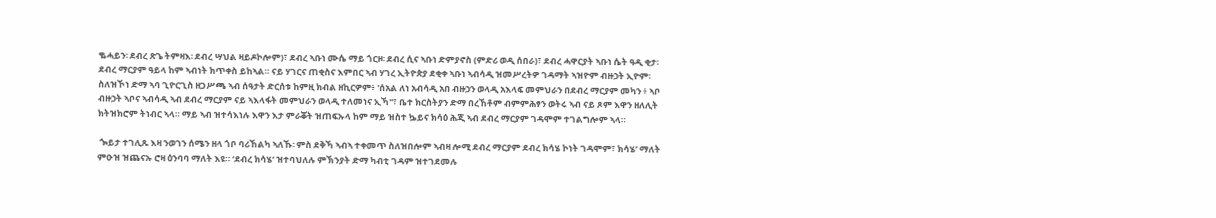ቈሓይን፡ ደብረ ጽጌ ትምዛእ፡ ደብረ ሣህል ዛይዶኮሎም)፣ ደብረ ኣቡነ ሙሴ ማይ ጎርዞ፡ ደብረ ሲና ኣቡነ ድምያኖስ (ምድሪ ወዲ ሰበራ)፣ ደብረ ሓዋርያት ኣቡነ ሴት ዓዲ ቂታ፡ ደብረ ማርያም ዓይላ ከም ኣብነት ክጥቀስ ይከኣል። ናይ ሃገርና ጠቂስና እምበር ኣብ ሃገረ ኢትዮጵያ ደቂቀ ኣቡነ ኣብሳዲ ዝመሥረትዎ ገዳማት ኣዝዮም ብዙኃት ኢዮም፡ ስለዝኾነ ድማ ኣባ ጊዮርጊስ ዘጋሥጫ ኣብ ሰዓታት ድርሰቱ ከምዚ ክብል ዘኪርዎም፥ 'ሰአል ለነ አብሳዲ አበ ብዙኃን ወላዲ አእላፍ መምህራን በደብረ ማርያም መካን ፥ ኣቦ ብዙኃት ኣቦና ኣብሳዲ ኣብ ደብረ ማርያም ናይ ኣእላፋት መምህራን ወላዲ ተለመነና ኢኻ"፣ ቤተ ክርስትያን ድማ በረኸቶም ብምምሕፃን ወትሩ ኣብ ናይ ጾም እዋን ዘለሊት ክትዝክሮም ትነብር ኣላ። ማይ ኣብ ዝተሳእነሉ እዋን እታ ምራቖት ዝጠፍኡላ ከም ማይ ዝስተ ኴይና ክሳዕ ሕጂ ኣብ ደብረ ማርያም ገዳሞም ተገልግሎም ኣላ።

 ጐይታ ተገሊጹ እዛ ንወገን ሰሜን ዘላ ጎቦ ባሪኸልካ ኣለኹ፡ ምስ ደቅኻ ኣብኣ ተቀመጥ ስለዝበሎም ኣብዛ ሎሚ ደብረ ማርያም ደብረ ክሳሄ ኮነት ገዳሞም፣ ክሳሄ’ ማለት ምዑዝ ዝጨናኡ ሮዛ ዕንባባ ማለት እዩ። ‘ደብረ ክሳሄ’ ዝተባህለሉ ምኽንያት ድማ ካብቲ ገዳም ዝተገደመሉ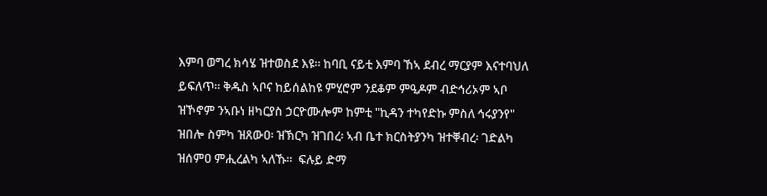እምባ ወግረ ክሳሄ ዝተወስደ እዩ። ከባቢ ናይቲ እምባ ኸኣ ደብረ ማርያም እናተባህለ ይፍለጥ። ቅዱስ ኣቦና ከይሰልከዩ ምሂሮም ንደቆም ምዒዶም ብድኅሪኦም ኣቦ ዝኾኖም ንኣቡነ ዘካርያስ ኃርዮሙሎም ከምቲ "ኪዳን ተካየድኩ ምስለ ኅሩያንየ" ዝበሎ ስምካ ዝጸውዐ፡ ዝኽርካ ዝገበረ፡ ኣብ ቤተ ክርስትያንካ ዝተቐብረ፡ ገድልካ ዝሰምዐ ምሒረልካ ኣለኹ።  ፍሉይ ድማ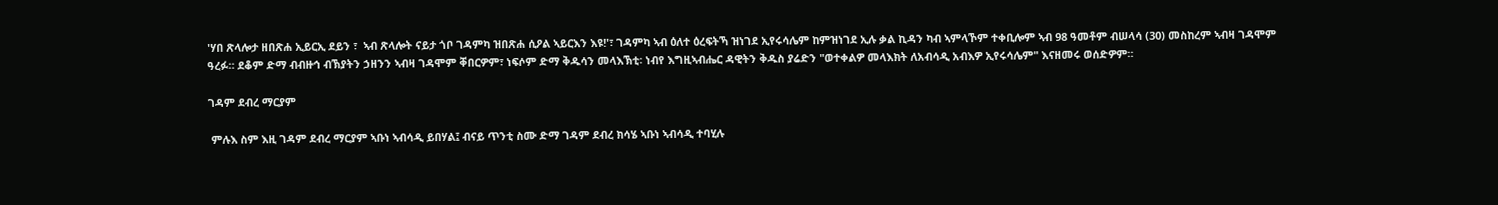'ሃበ ጽላሎታ ዘበጽሐ ኢይርኢ ደይን ፣  ኣብ ጽላሎት ናይታ ጎቦ ገዳምካ ዝበጽሐ ሲዖል ኣይርእን እዩ!'፣ ገዳምካ ኣብ ዕለተ ዕረፍትኻ ዝነገደ ኢየሩሳሌም ከምዝነገደ ኢሉ ቃል ኪዳን ካብ ኣምላኾም ተቀቢሎም ኣብ 98 ዓመቶም ብሠላሳ (30) መስከረም ኣብዛ ገዳሞም ዓረፉ። ደቆም ድማ ብብዙኅ ብኽያትን ኃዘንን ኣብዛ ገዳሞም ቐበርዎም፣ ነፍሶም ድማ ቅዱሳን መላእኽቲ፡ ነብየ እግዚኣብሔር ዳዊትን ቅዱስ ያሬድን "ወተቀልዎ መላእክት ለአብሳዲ አብእዎ ኢየሩሳሌም" እናዘመሩ ወሰድዎም።

ገዳም ደብረ ማርያም

 ምሉእ ስም እዚ ገዳም ደብረ ማርያም ኣቡነ ኣብሳዲ ይበሃል፤ ብናይ ጥንቲ ስሙ ድማ ገዳም ደብረ ክሳሄ ኣቡነ ኣብሳዲ ተባሂሉ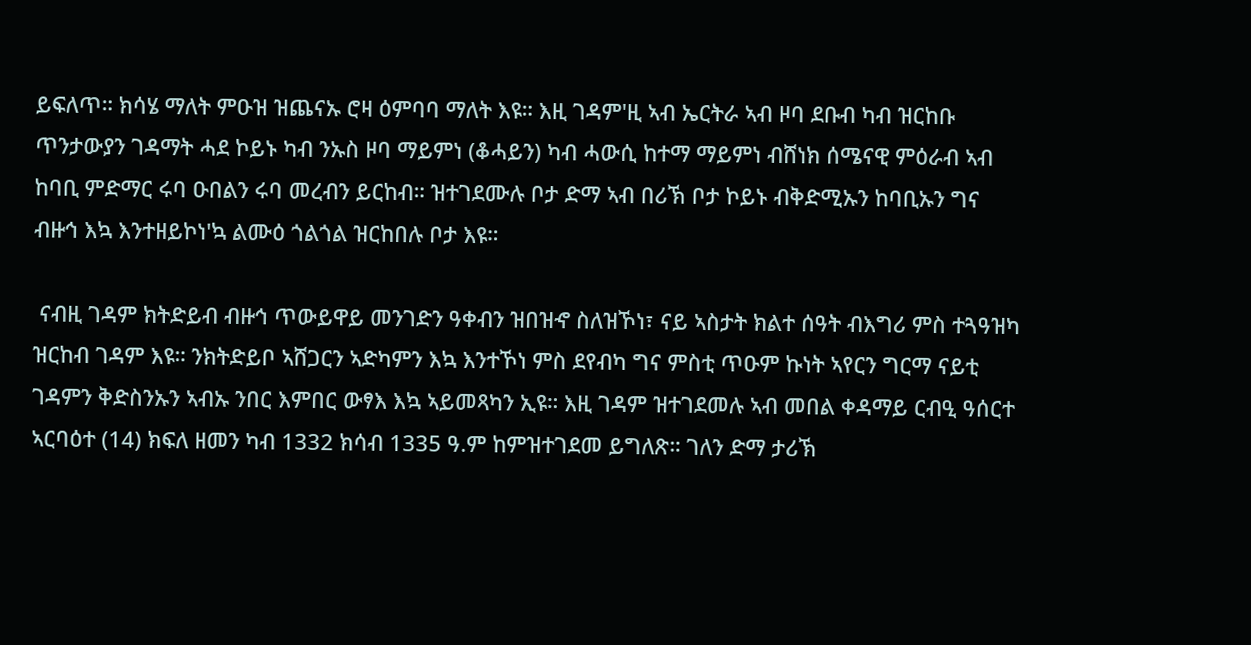ይፍለጥ። ክሳሄ ማለት ምዑዝ ዝጨናኡ ሮዛ ዕምባባ ማለት እዩ። እዚ ገዳም'ዚ ኣብ ኤርትራ ኣብ ዞባ ደቡብ ካብ ዝርከቡ ጥንታውያን ገዳማት ሓደ ኮይኑ ካብ ንኡስ ዞባ ማይምነ (ቆሓይን) ካብ ሓውሲ ከተማ ማይምነ ብሸነክ ሰሜናዊ ምዕራብ ኣብ ከባቢ ምድማር ሩባ ዑበልን ሩባ መረብን ይርከብ። ዝተገደሙሉ ቦታ ድማ ኣብ በሪኽ ቦታ ኮይኑ ብቅድሚኡን ከባቢኡን ግና ብዙኅ እኳ እንተዘይኮነ'ኳ ልሙዕ ጎልጎል ዝርከበሉ ቦታ እዩ።

 ናብዚ ገዳም ክትድይብ ብዙኅ ጥውይዋይ መንገድን ዓቀብን ዝበዝኆ ስለዝኾነ፣ ናይ ኣስታት ክልተ ሰዓት ብእግሪ ምስ ተጓዓዝካ ዝርከብ ገዳም እዩ። ንክትድይቦ ኣሸጋርን ኣድካምን እኳ እንተኾነ ምስ ደየብካ ግና ምስቲ ጥዑም ኩነት ኣየርን ግርማ ናይቲ ገዳምን ቅድስንኡን ኣብኡ ንበር እምበር ውፃእ እኳ ኣይመጻካን ኢዩ። እዚ ገዳም ዝተገደመሉ ኣብ መበል ቀዳማይ ርብዒ ዓሰርተ ኣርባዕተ (14) ክፍለ ዘመን ካብ 1332 ክሳብ 1335 ዓ.ም ከምዝተገደመ ይግለጽ። ገለን ድማ ታሪኽ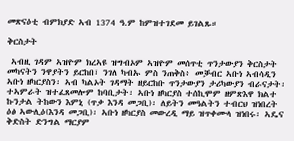መጽናዕቲ ብምክያድ ኣብ 1374 ዓ.ም ከምዝተገደመ ይገልጹ።

ቅርስታት

 ኣብዚ ገዳም ኣዝዮም ክረኣዩ ዝግብኦም ኣዝዮም መሰጥቲ ጥንታውያን ቅርስታት መካናትን ንዋያትን ይርከበ፣ ንገለ ካብኡ ምስ ንጠቅስ፥ መቓብር ኣቡነ ኣብሳዲን ኣቡነ ዘካርያስን፡ ኣብ ካልኦት ገዳማት ዘይርከቡ ጥንታውያን ታሪካውያን ብራናታት፡ ተኣምራት ዝተፈጸመሎም ከባቢታት፡ ኣቡነ ዘካርያስ ተሰኪሞም ዘምጽእዋ ክልተ ኩንታል ትከውን እምኒ (ጥቃ እንዳ መጋቢ)፡ ለይትን መዓልትን ተብርህ ዝነበረት ዕፅ ኣውሊዕ(እንዳ መጋቢ)፡ ኣቡነ ዘካርያስ መውረዲ ማይ ዝጥቀሙላ ዝነበሩ፡ ኣዴና ቅድስት ድንግል ማርያም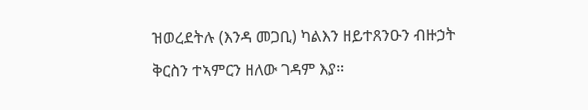ዝወረደትሉ (እንዳ መጋቢ) ካልእን ዘይተጸንዑን ብዙኃት ቅርስን ተኣምርን ዘለው ገዳም እያ።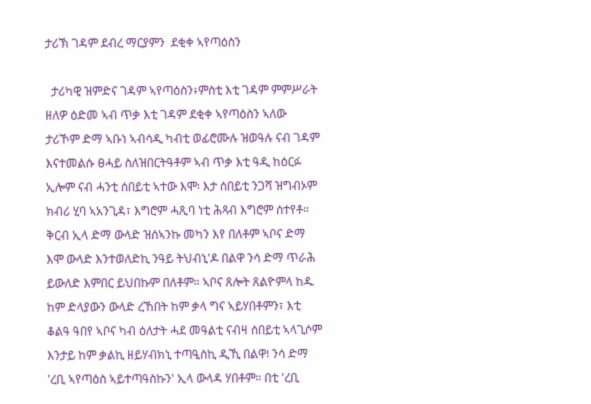ታሪኽ ገዳም ደብረ ማርያምን  ደቂቀ ኣየጣዕስን

  ታሪካዊ ዝምድና ገዳም ኣየጣዕስን፥ምስቲ እቲ ገዳም ምምሥራት ዘለዎ ዕድመ ኣብ ጥቃ እቲ ገዳም ደቂቀ ኣየጣዕስን ኣለው ታሪኾም ድማ ኣቡነ ኣብሳዲ ካብቲ ወፊሮሙሉ ዝወዓሉ ናብ ገዳም እናተመልሱ ፀሓይ ስለዝበርትዓቶም ኣብ ጥቃ እቲ ዓዲ ከዕርፉ ኢሎም ናብ ሓንቲ ሰበይቲ ኣተው እሞ፡ እታ ሰበይቲ ንጋሻ ዝግብኦም ክብሪ ሂባ ኣአንጊዳ፣ እግሮም ሓጺባ ነቲ ሕጻብ እግሮም ሰተየቶ። ቅርብ ኢላ ድማ ውላድ ዝሰኣንኩ መካን እየ በለቶም ኣቦና ድማ እሞ ውላድ እንተወለድኪ ንዓይ ትህብኒ'ዶ በልዋ ንሳ ድማ ጥራሕ ይውለድ እምበር ይህበኩም በለቶም። ኣቦና ጸሎት ጸልዮምላ ከዱ ከም ድላያውን ውላድ ረኸበት ከም ቃላ ግና ኣይሃበቶምን፣ እቲ ቆልዓ ዓበየ ኣቦና ካብ ዕለታት ሓደ መዓልቲ ናብዛ ሰበይቲ ኣላጊሶም እንታይ ከም ቃልኪ ዘይሃብክኒ ተጣዒስኪ ዲኺ በልዋ፧ ንሳ ድማ 'ረቢ ኣየጣዕስ ኣይተጣዓስኩን' ኢላ ውላዳ ሃበቶም። በቲ 'ረቢ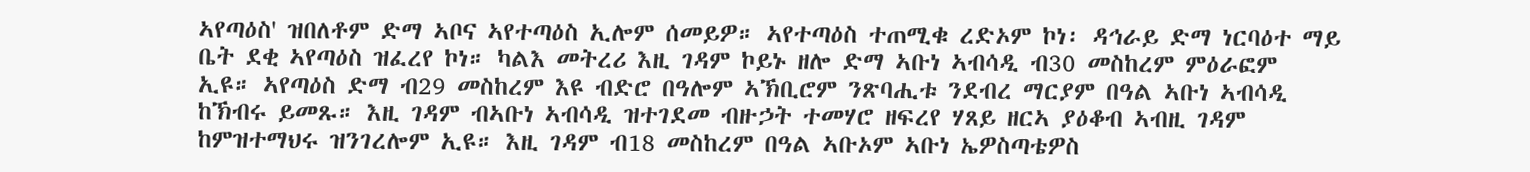ኣየጣዕስ' ዝበለቶም ድማ ኣቦና ኣየተጣዕስ ኢሎም ሰመይዎ። ኣየተጣዕስ ተጠሚቁ ረድኦም ኮነ፡ ዳኅራይ ድማ ነርባዕተ ማይ ቤት ደቂ ኣየጣዕስ ዝፈረየ ኮነ። ካልእ መትረሪ እዚ ገዳም ኮይኑ ዘሎ ድማ ኣቡነ ኣብሳዲ ብ30 መስከረም ምዕራፎም ኢዩ። ኣየጣዕስ ድማ ብ29 መስከረም እዩ ብድሮ በዓሎም ኣኽቢሮም ንጽባሒቱ ንደብረ ማርያም በዓል ኣቡነ ኣብሳዲ ከኽብሩ ይመጹ። እዚ ገዳም ብኣቡነ ኣብሳዲ ዝተገደመ ብዙኃት ተመሃሮ ዘፍረየ ሃጸይ ዘርኣ ያዕቆብ ኣብዚ ገዳም ከምዝተማህሩ ዝንገረሎም ኢዩ። እዚ ገዳም ብ18 መስከረም በዓል ኣቡኦም ኣቡነ ኤዎስጣቴዎስ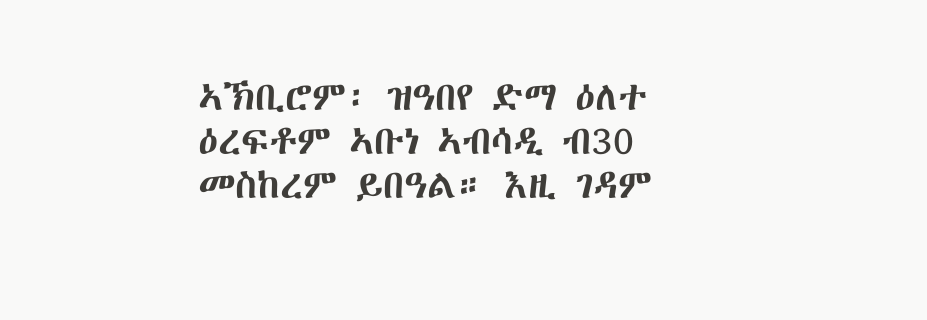ኣኽቢሮም፡ ዝዓበየ ድማ ዕለተ ዕረፍቶም ኣቡነ ኣብሳዲ ብ30 መስከረም ይበዓል። እዚ ገዳም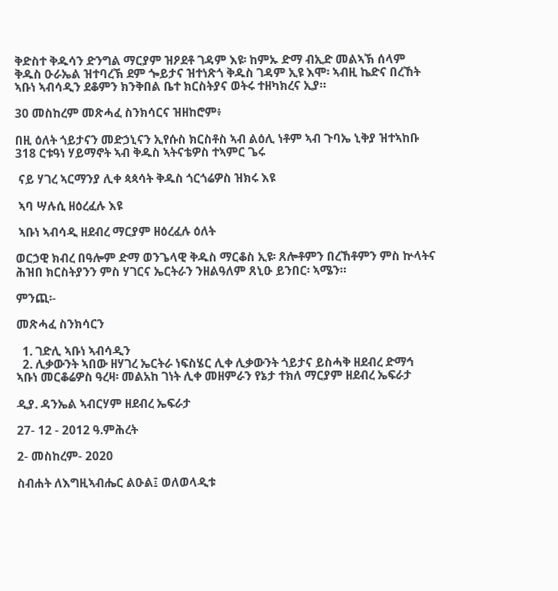ቅድስተ ቅዱሳን ድንግል ማርያም ዝዖደቶ ገዳም እዩ፡ ከምኡ ድማ ብኢድ መልኣኽ ሰላም ቅዱስ ዑራኤል ዝተባረኽ ደም ጐይታና ዝተነጽጎ ቅዱስ ገዳም ኢዩ እሞ፡ ኣብዚ ኬድና በረኸት ኣቡነ ኣብሳዲን ደቆምን ክንቅበል ቤተ ክርስትያና ወትሩ ተዘካክረና ኢያ።

30 መስከረም መጽሓፈ ስንክሳርና ዝዘከሮም፥

በዚ ዕለት ጎይታናን መድኃኒናን ኢየሱስ ክርስቶስ ኣብ ልዕሊ ነቶም ኣብ ጉባኤ ኒቅያ ዝተኣከቡ 318 ርቱዓነ ሃይማኖት ኣብ ቅዱስ ኣትናቴዎስ ተኣምር ጌሩ

 ናይ ሃገረ ኣርማንያ ሊቀ ጳጳሳት ቅዱስ ጎርጎሬዎስ ዝክሩ እዩ

 ኣባ ሣሉሲ ዘዕረፈሉ እዩ

 ኣቡነ ኣብሳዲ ዘደብረ ማርያም ዘዕረፈሉ ዕለት

ወርኃዊ ክብረ በዓሎም ድማ ወንጌላዊ ቅዱስ ማርቆስ ኢዩ፡ ጸሎቶምን በረኸቶምን ምስ ኵላትና ሕዝበ ክርስትያንን ምስ ሃገርና ኤርትራን ንዘልዓለም ጸኒዑ ይንበር፡ ኣሜን።

ምንጪ፡-

መጽሓፈ ስንክሳርን

  1. ገድሊ ኣቡነ ኣብሳዲን
  2. ሊቃውንት ኣበው ዘሃገረ ኤርትራ ነፍስሄር ሊቀ ሊቃውንት ጎይታና ይስሓቅ ዘደብረ ድማኅ ኣቡነ መርቆሬዎስ ዓረዛ፡ መልአከ ገነት ሊቀ መዘምራን የኔታ ተክለ ማርያም ዘደብረ ኤፍራታ

ዲያ. ዳንኤል ኣብርሃም ዘደብረ ኤፍራታ

27- 12 - 2012 ዓ.ምሕረት

2- መስከረም- 2020

ስብሐት ለእግዚኣብሔር ልዑል፤ ወለወላዲቱ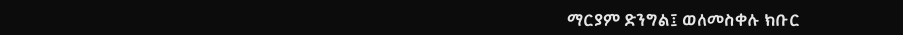ማርያም ድንግል፤ ወለመስቀሉ ክቡር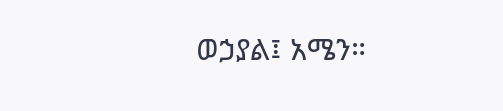ወኃያል፤ አሜን።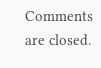Comments are closed.